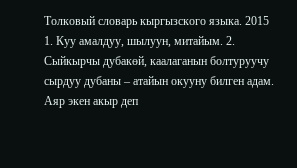Толковый словарь кыргызского языка. 2015
1. Куу амалдуу, шылуун, митайым. 2. Сыйкырчы дубакөй, каалаганын болтуруучу сырдуу дубаны – атайын окууну билген адам. Аяр экен акыр деп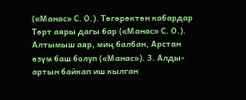(«Манас» С. О.). Төгөрөктөн кабардар Төрт аяры дагы бар («Манас» С. О.). Алтымыш аяр, миң балбан, Арстан өзүм баш болуп («Манас»). 3. Алды-артын байкап иш кылган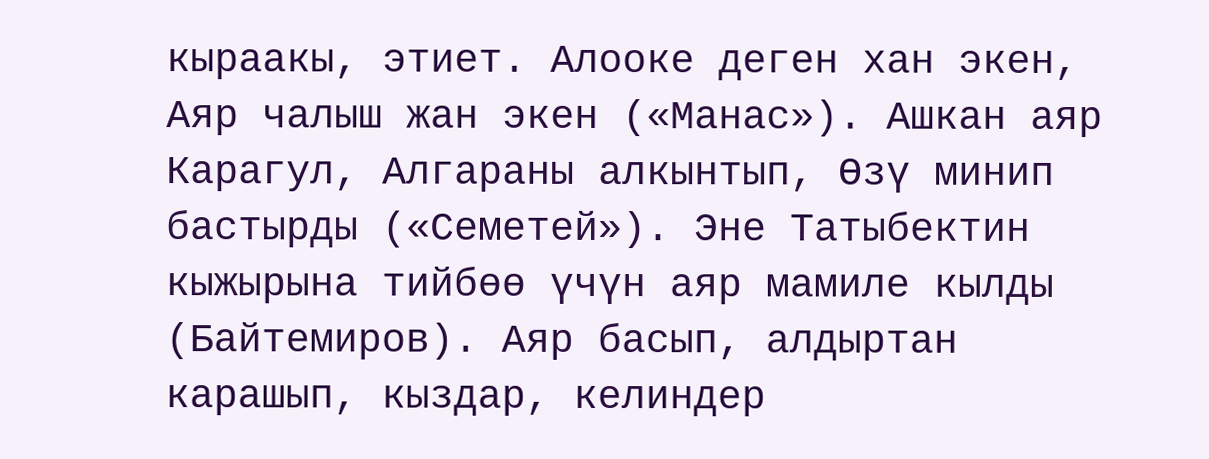кыраакы, этиет. Алооке деген хан экен, Аяр чалыш жан экен («Манас»). Ашкан аяр Карагул, Алгараны алкынтып, Өзү минип бастырды («Семетей»). Эне Татыбектин кыжырына тийбөө үчүн аяр мамиле кылды (Байтемиров). Аяр басып, алдыртан карашып, кыздар, келиндер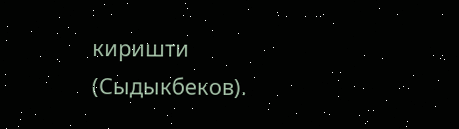киришти (Сыдыкбеков).